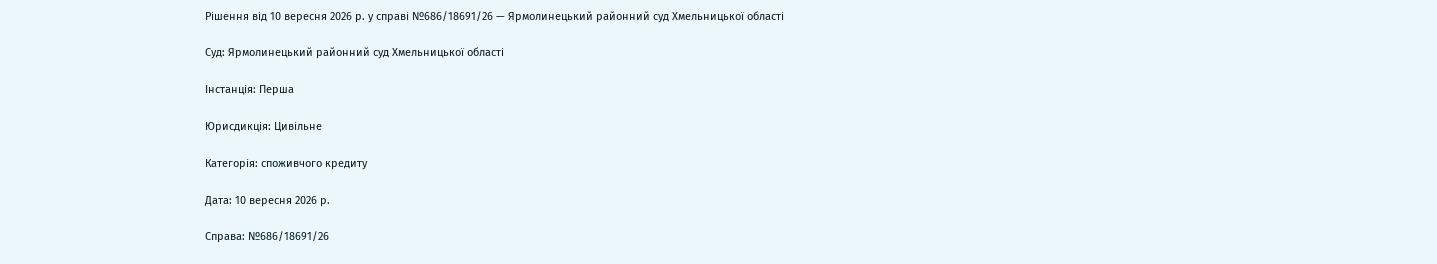Рішення від 10 вересня 2026 р. у справі №686/18691/26 — Ярмолинецький районний суд Хмельницької області

Суд: Ярмолинецький районний суд Хмельницької області

Інстанція: Перша

Юрисдикція: Цивільне

Категорія: споживчого кредиту

Дата: 10 вересня 2026 р.

Справа: №686/18691/26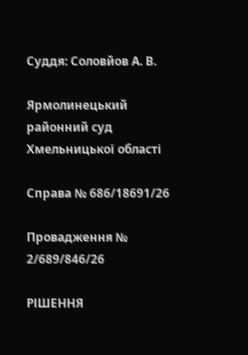Суддя: Соловйов А. В.

Ярмолинецький районний суд Хмельницької області

Справа № 686/18691/26

Провадження № 2/689/846/26

РІШЕННЯ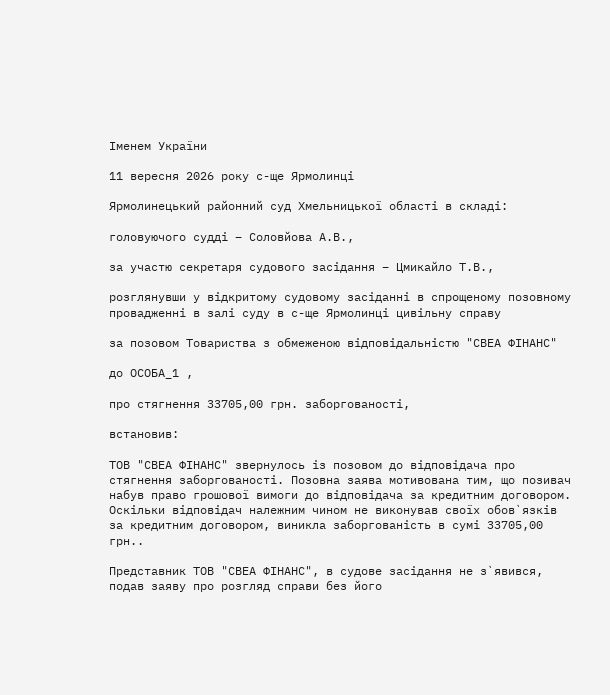Іменем України

11 вересня 2026 року с-ще Ярмолинці

Ярмолинецький районний суд Хмельницької області в складі:

головуючого судді – Соловйова А.В.,

за участю секретаря судового засідання – Цмикайло Т.В.,

розглянувши у відкритому судовому засіданні в спрощеному позовному провадженні в залі суду в с-ще Ярмолинці цивільну справу

за позовом Товариства з обмеженою відповідальністю "СВЕА ФІНАНС"

до ОСОБА_1 ,

про стягнення 33705,00 грн. заборгованості,

встановив:

ТОВ "СВЕА ФІНАНС" звернулось із позовом до відповідача про стягнення заборгованості. Позовна заява мотивована тим, що позивач набув право грошової вимоги до відповідача за кредитним договором. Оскільки відповідач належним чином не виконував своїх обов`язків за кредитним договором, виникла заборгованість в сумі 33705,00 грн..

Представник ТОВ "СВЕА ФІНАНС", в судове засідання не з`явився, подав заяву про розгляд справи без його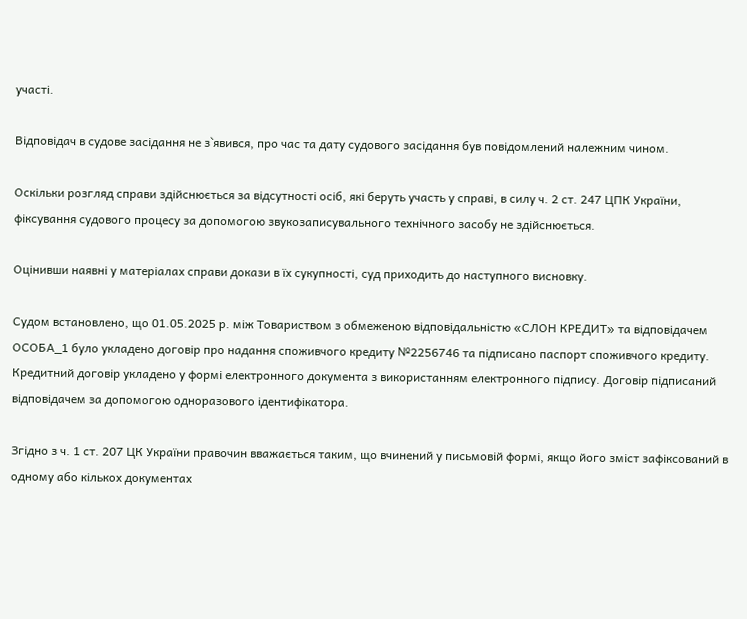участі.

Відповідач в судове засідання не з`явився, про час та дату судового засідання був повідомлений належним чином.

Оскільки розгляд справи здійснюється за відсутності осіб, які беруть участь у справі, в силу ч. 2 ст. 247 ЦПК України, фіксування судового процесу за допомогою звукозаписувального технічного засобу не здійснюється.

Оцінивши наявні у матеріалах справи докази в їх сукупності, суд приходить до наступного висновку.

Судом встановлено, що 01.05.2025 р. між Товариством з обмеженою відповідальністю «СЛОН КРЕДИТ» та відповідачем ОСОБА_1 було укладено договір про надання споживчого кредиту №2256746 та підписано паспорт споживчого кредиту. Кредитний договір укладено у формі електронного документа з використанням електронного підпису. Договір підписаний відповідачем за допомогою одноразового ідентифікатора.

Згідно з ч. 1 ст. 207 ЦК України правочин вважається таким, що вчинений у письмовій формі, якщо його зміст зафіксований в одному або кількох документах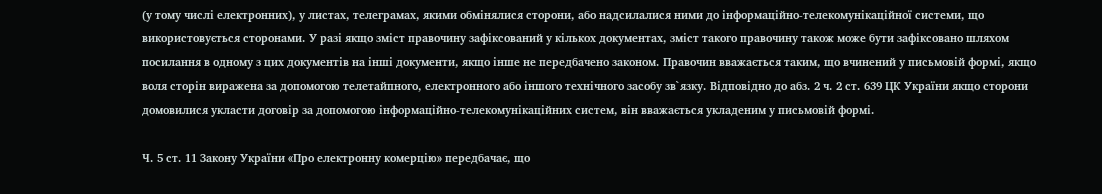(у тому числі електронних), у листах, телеграмах, якими обмінялися сторони, або надсилалися ними до інформаційно-телекомунікаційної системи, що використовується сторонами. У разі якщо зміст правочину зафіксований у кількох документах, зміст такого правочину також може бути зафіксовано шляхом посилання в одному з цих документів на інші документи, якщо інше не передбачено законом. Правочин вважається таким, що вчинений у письмовій формі, якщо воля сторін виражена за допомогою телетайпного, електронного або іншого технічного засобу зв`язку. Відповідно до абз. 2 ч. 2 ст. 639 ЦК України якщо сторони домовилися укласти договір за допомогою інформаційно-телекомунікаційних систем, він вважається укладеним у письмовій формі.

Ч. 5 ст. 11 Закону України «Про електронну комерцію» передбачає, що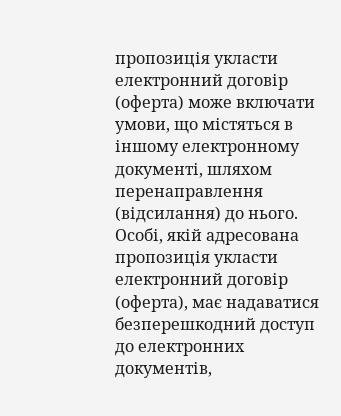пропозиція укласти електронний договір (оферта) може включати умови, що містяться в іншому електронному документі, шляхом перенаправлення (відсилання) до нього. Особі, якій адресована пропозиція укласти електронний договір (оферта), має надаватися безперешкодний доступ до електронних документів,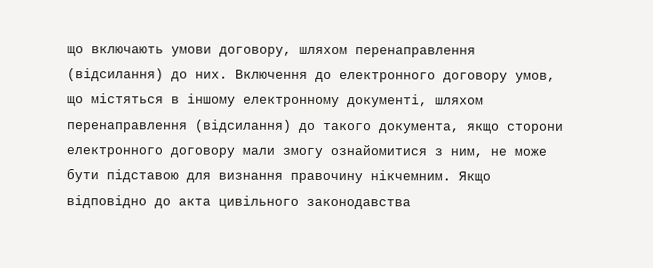що включають умови договору, шляхом перенаправлення (відсилання) до них. Включення до електронного договору умов, що містяться в іншому електронному документі, шляхом перенаправлення (відсилання) до такого документа, якщо сторони електронного договору мали змогу ознайомитися з ним, не може бути підставою для визнання правочину нікчемним. Якщо відповідно до акта цивільного законодавства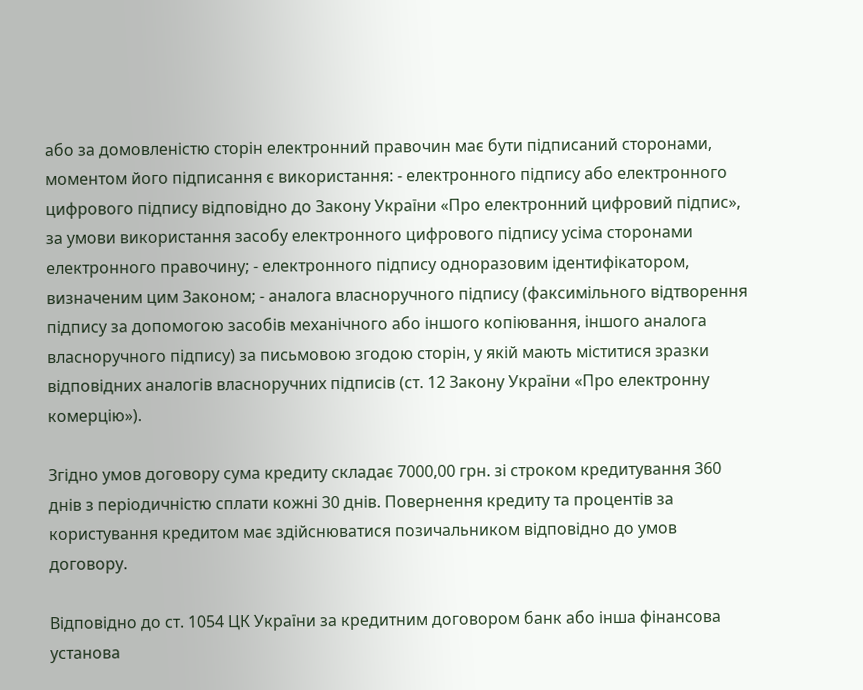або за домовленістю сторін електронний правочин має бути підписаний сторонами, моментом його підписання є використання: - електронного підпису або електронного цифрового підпису відповідно до Закону України «Про електронний цифровий підпис», за умови використання засобу електронного цифрового підпису усіма сторонами електронного правочину; - електронного підпису одноразовим ідентифікатором, визначеним цим Законом; - аналога власноручного підпису (факсимільного відтворення підпису за допомогою засобів механічного або іншого копіювання, іншого аналога власноручного підпису) за письмовою згодою сторін, у якій мають міститися зразки відповідних аналогів власноручних підписів (ст. 12 Закону України «Про електронну комерцію»).

Згідно умов договору сума кредиту складає 7000,00 грн. зі строком кредитування 360 днів з періодичністю сплати кожні 30 днів. Повернення кредиту та процентів за користування кредитом має здійснюватися позичальником відповідно до умов договору.

Відповідно до ст. 1054 ЦК України за кредитним договором банк або інша фінансова установа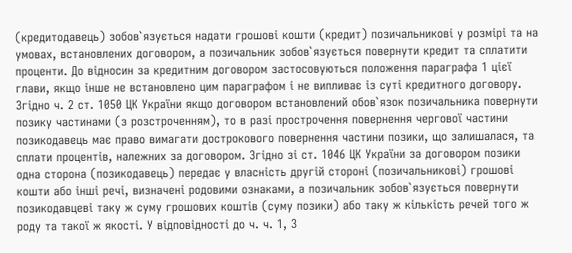(кредитодавець) зобов`язується надати грошові кошти (кредит) позичальникові у розмірі та на умовах, встановлених договором, а позичальник зобов`язується повернути кредит та сплатити проценти. До відносин за кредитним договором застосовуються положення параграфа 1 цієї глави, якщо інше не встановлено цим параграфом і не випливає із суті кредитного договору. Згідно ч. 2 ст. 1050 ЦК України якщо договором встановлений обов`язок позичальника повернути позику частинами (з розстроченням), то в разі прострочення повернення чергової частини позикодавець має право вимагати дострокового повернення частини позики, що залишалася, та сплати процентів, належних за договором. Згідно зі ст. 1046 ЦК України за договором позики одна сторона (позикодавець) передає у власність другій стороні (позичальникові) грошові кошти або інші речі, визначені родовими ознаками, а позичальник зобов`язується повернути позикодавцеві таку ж суму грошових коштів (суму позики) або таку ж кількість речей того ж роду та такої ж якості. У відповідності до ч. ч. 1, 3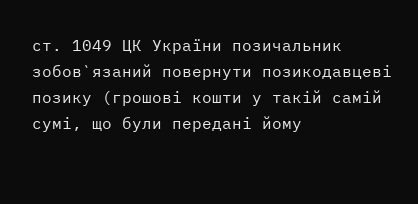ст. 1049 ЦК України позичальник зобов`язаний повернути позикодавцеві позику (грошові кошти у такій самій сумі, що були передані йому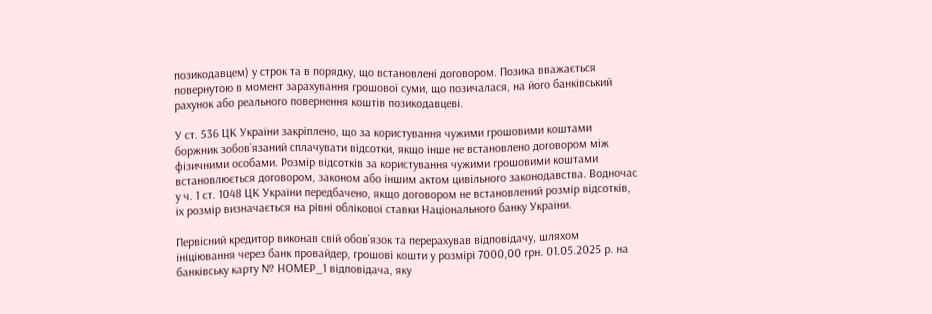позикодавцем) у строк та в порядку, що встановлені договором. Позика вважається повернутою в момент зарахування грошової суми, що позичалася, на його банківський рахунок або реального повернення коштів позикодавцеві.

У ст. 536 ЦК України закріплено, що за користування чужими грошовими коштами боржник зобов`язаний сплачувати відсотки, якщо інше не встановлено договором між фізичними особами. Розмір відсотків за користування чужими грошовими коштами встановлюється договором, законом або іншим актом цивільного законодавства. Водночас у ч. 1 ст. 1048 ЦК України передбачено, якщо договором не встановлений розмір відсотків, їх розмір визначається на рівні облікової ставки Національного банку України.

Первісний кредитор виконав свій обов`язок та перерахував відповідачу, шляхом ініціювання через банк провайдер, грошові кошти у розмірі 7000,00 грн. 01.05.2025 р. на банківську карту № НОМЕР_1 відповідача, яку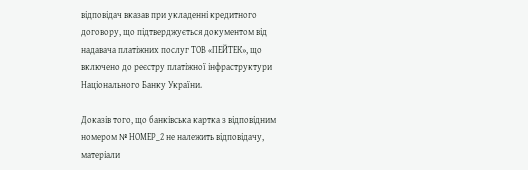відповідач вказав при укладенні кредитного договору, що підтверджується документом від надавача платіжних послуг ТОВ «ПЕЙТЕК», що включено до реєстру платіжної інфраструктури Національного Банку України.

Доказів того, що банківська картка з відповідним номером № НОМЕР_2 не належить відповідачу, матеріали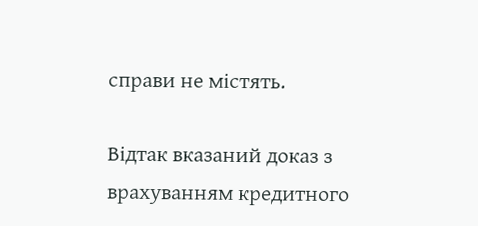справи не містять.

Відтак вказаний доказ з врахуванням кредитного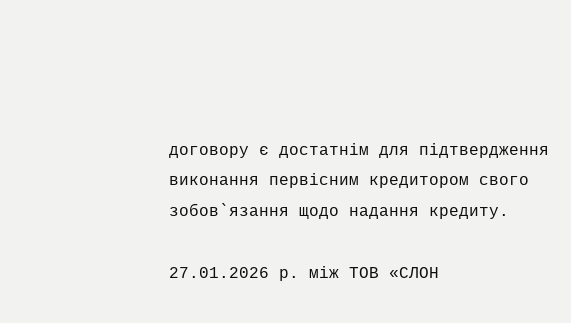договору є достатнім для підтвердження виконання первісним кредитором свого зобов`язання щодо надання кредиту.

27.01.2026 р. між ТОВ «СЛОН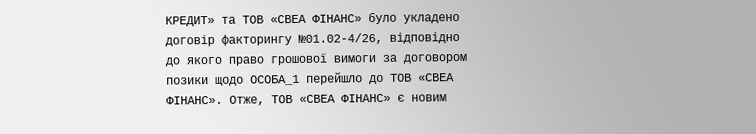КРЕДИТ» та ТОВ «СВЕА ФІНАНС» було укладено договір факторингу №01.02-4/26, відповідно до якого право грошової вимоги за договором позики щодо ОСОБА_1 перейшло до ТОВ «СВЕА ФІНАНС». Отже, ТОВ «СВЕА ФІНАНС» є новим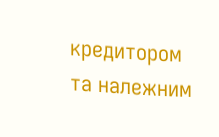кредитором та належним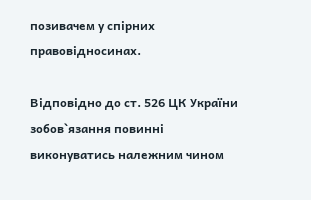позивачем у спірних правовідносинах.

Відповідно до ст. 526 ЦК України зобов`язання повинні виконуватись належним чином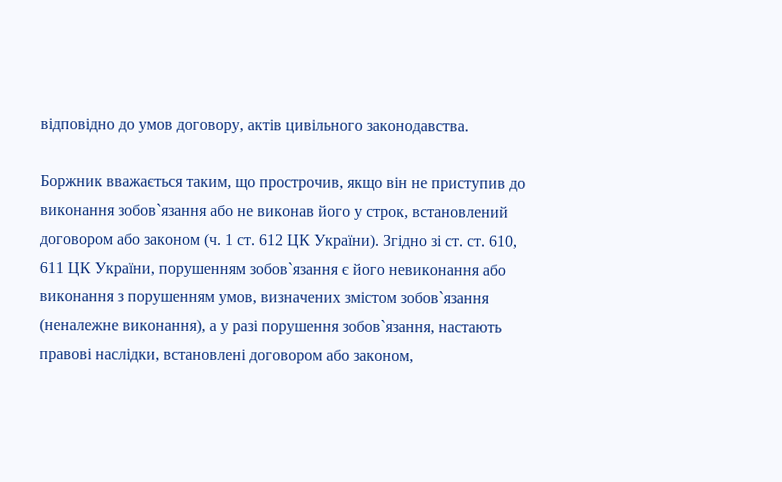відповідно до умов договору, актів цивільного законодавства.

Боржник вважається таким, що прострочив, якщо він не приступив до виконання зобов`язання або не виконав його у строк, встановлений договором або законом (ч. 1 ст. 612 ЦК України). Згідно зі ст. ст. 610, 611 ЦК України, порушенням зобов`язання є його невиконання або виконання з порушенням умов, визначених змістом зобов`язання (неналежне виконання), а у разі порушення зобов`язання, настають правові наслідки, встановлені договором або законом,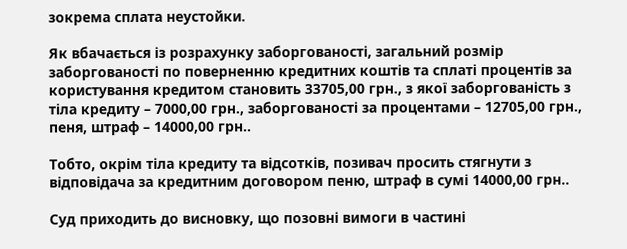зокрема сплата неустойки.

Як вбачається із розрахунку заборгованості, загальний розмір заборгованості по поверненню кредитних коштів та сплаті процентів за користування кредитом становить 33705,00 грн., з якої заборгованість з тіла кредиту – 7000,00 грн., заборгованості за процентами – 12705,00 грн., пеня, штраф – 14000,00 грн..

Тобто, окрім тіла кредиту та відсотків, позивач просить стягнути з відповідача за кредитним договором пеню, штраф в сумі 14000,00 грн..

Суд приходить до висновку, що позовні вимоги в частині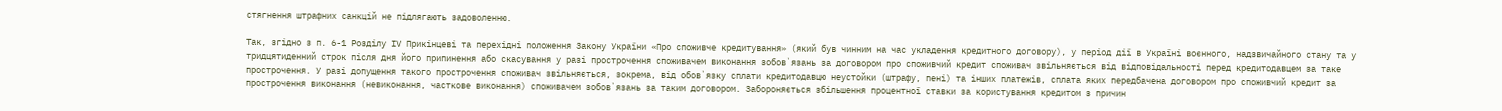стягнення штрафних санкцій не підлягають задоволенню.

Так, згідно з п. 6-1 Розділу IV Прикінцеві та перехідні положення Закону України «Про споживче кредитування» (який був чинним на час укладення кредитного договору), у період дії в Україні воєнного, надзвичайного стану та у тридцятиденний строк після дня його припинення або скасування у разі прострочення споживачем виконання зобов`язань за договором про споживчий кредит споживач звільняється від відповідальності перед кредитодавцем за таке прострочення. У разі допущення такого прострочення споживач звільняється, зокрема, від обов`язку сплати кредитодавцю неустойки (штрафу, пені) та інших платежів, сплата яких передбачена договором про споживчий кредит за прострочення виконання (невиконання, часткове виконання) споживачем зобов`язань за таким договором. Забороняється збільшення процентної ставки за користування кредитом з причин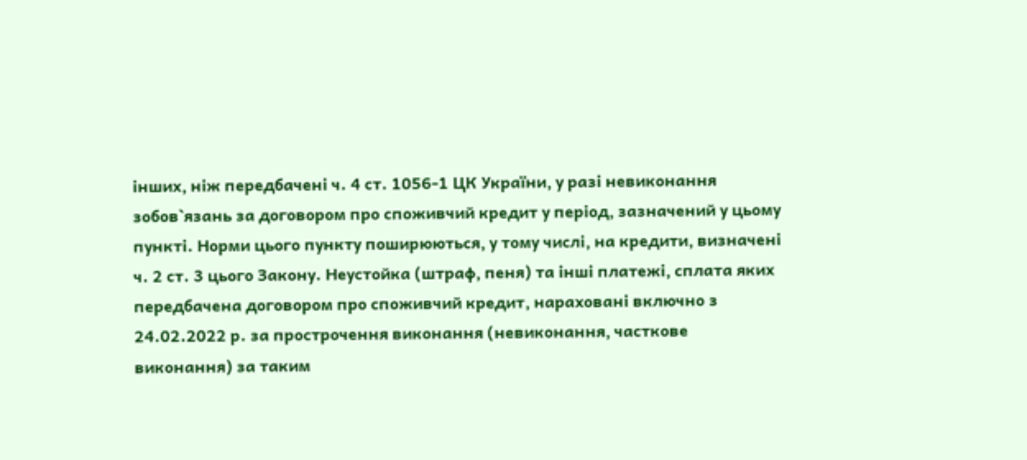інших, ніж передбачені ч. 4 ст. 1056-1 ЦК України, у разі невиконання зобов`язань за договором про споживчий кредит у період, зазначений у цьому пункті. Норми цього пункту поширюються, у тому числі, на кредити, визначені ч. 2 ст. 3 цього Закону. Неустойка (штраф, пеня) та інші платежі, сплата яких передбачена договором про споживчий кредит, нараховані включно з 24.02.2022 р. за прострочення виконання (невиконання, часткове виконання) за таким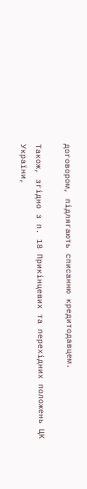договором, підлягають списанню кредитодавцем.

Також, згідно з п. 18 Прикінцевих та перехідних положень ЦК України,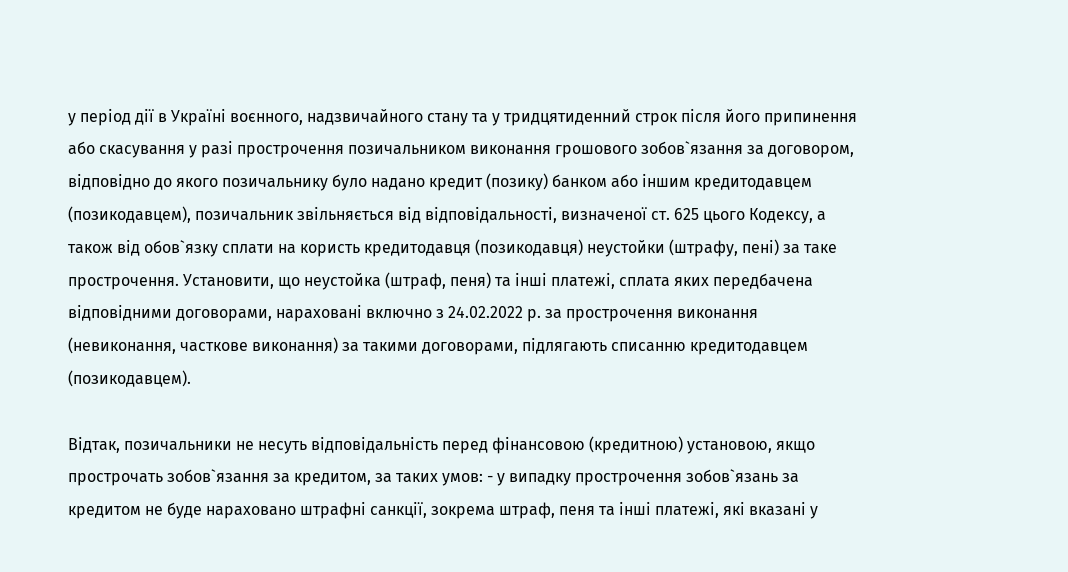у період дії в Україні воєнного, надзвичайного стану та у тридцятиденний строк після його припинення або скасування у разі прострочення позичальником виконання грошового зобов`язання за договором, відповідно до якого позичальнику було надано кредит (позику) банком або іншим кредитодавцем (позикодавцем), позичальник звільняється від відповідальності, визначеної ст. 625 цього Кодексу, а також від обов`язку сплати на користь кредитодавця (позикодавця) неустойки (штрафу, пені) за таке прострочення. Установити, що неустойка (штраф, пеня) та інші платежі, сплата яких передбачена відповідними договорами, нараховані включно з 24.02.2022 р. за прострочення виконання (невиконання, часткове виконання) за такими договорами, підлягають списанню кредитодавцем (позикодавцем).

Відтак, позичальники не несуть відповідальність перед фінансовою (кредитною) установою, якщо прострочать зобов`язання за кредитом, за таких умов: - у випадку прострочення зобов`язань за кредитом не буде нараховано штрафні санкції, зокрема штраф, пеня та інші платежі, які вказані у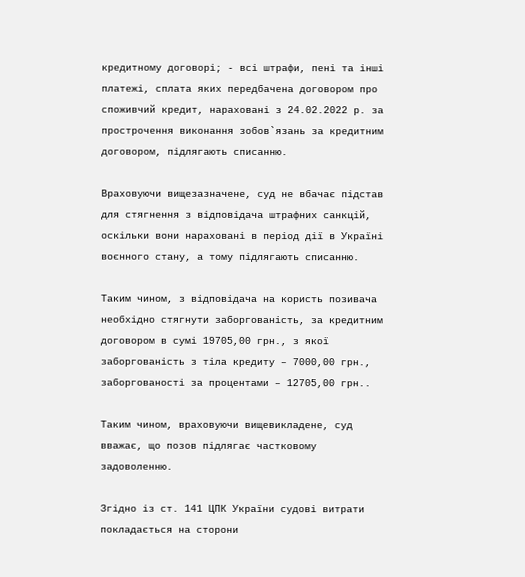кредитному договорі; - всі штрафи, пені та інші платежі, сплата яких передбачена договором про споживчий кредит, нараховані з 24.02.2022 р. за прострочення виконання зобов`язань за кредитним договором, підлягають списанню.

Враховуючи вищезазначене, суд не вбачає підстав для стягнення з відповідача штрафних санкцій, оскільки вони нараховані в період дії в Україні воєнного стану, а тому підлягають списанню.

Таким чином, з відповідача на користь позивача необхідно стягнути заборгованість, за кредитним договором в сумі 19705,00 грн., з якої заборгованість з тіла кредиту – 7000,00 грн., заборгованості за процентами – 12705,00 грн..

Таким чином, враховуючи вищевикладене, суд вважає, що позов підлягає частковому задоволенню.

Згідно із ст. 141 ЦПК України судові витрати покладається на сторони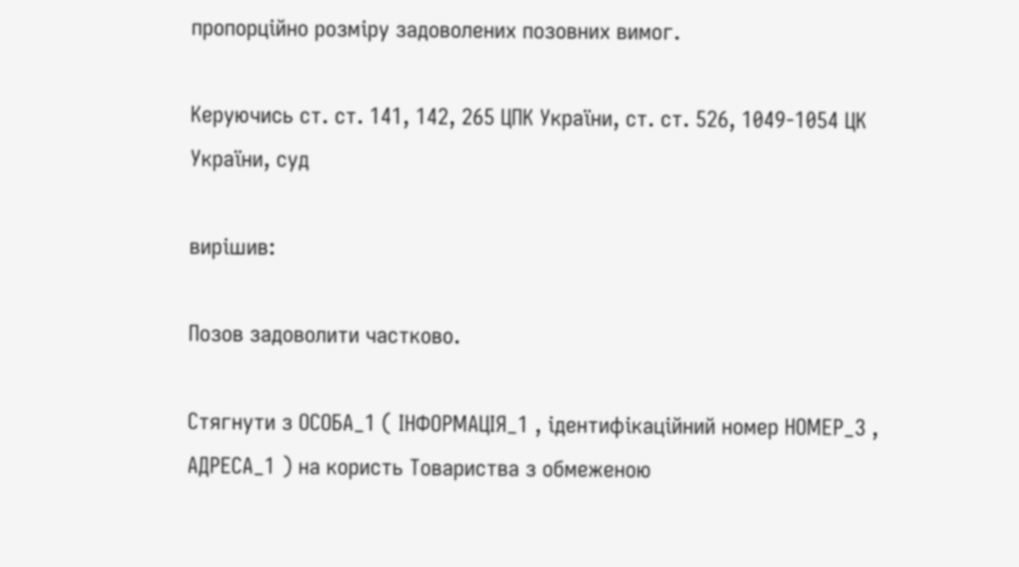пропорційно розміру задоволених позовних вимог.

Керуючись ст. ст. 141, 142, 265 ЦПК України, ст. ст. 526, 1049-1054 ЦК України, суд

вирішив:

Позов задоволити частково.

Стягнути з ОСОБА_1 ( ІНФОРМАЦІЯ_1 , ідентифікаційний номер НОМЕР_3 , АДРЕСА_1 ) на користь Товариства з обмеженою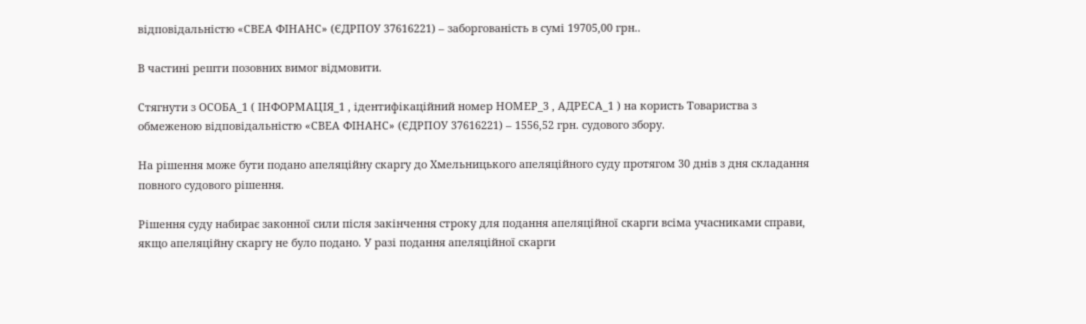відповідальністю «СВЕА ФІНАНС» (ЄДРПОУ 37616221) – заборгованість в сумі 19705,00 грн..

В частині решти позовних вимог відмовити.

Стягнути з ОСОБА_1 ( ІНФОРМАЦІЯ_1 , ідентифікаційний номер НОМЕР_3 , АДРЕСА_1 ) на користь Товариства з обмеженою відповідальністю «СВЕА ФІНАНС» (ЄДРПОУ 37616221) – 1556,52 грн. судового збору.

На рішення може бути подано апеляційну скаргу до Хмельницького апеляційного суду протягом 30 днів з дня складання повного судового рішення.

Рішення суду набирає законної сили після закінчення строку для подання апеляційної скарги всіма учасниками справи, якщо апеляційну скаргу не було подано. У разі подання апеляційної скарги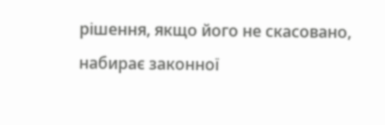рішення, якщо його не скасовано, набирає законної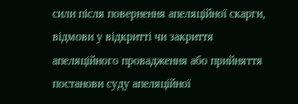сили після повернення апеляційної скарги, відмови у відкритті чи закриття апеляційного провадження або прийняття постанови суду апеляційної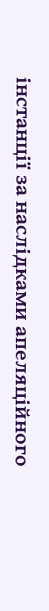інстанції за наслідками апеляційного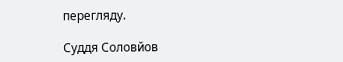перегляду.

Суддя Соловйов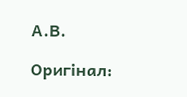А.В.

Оригінал: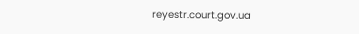reyestr.court.gov.ua